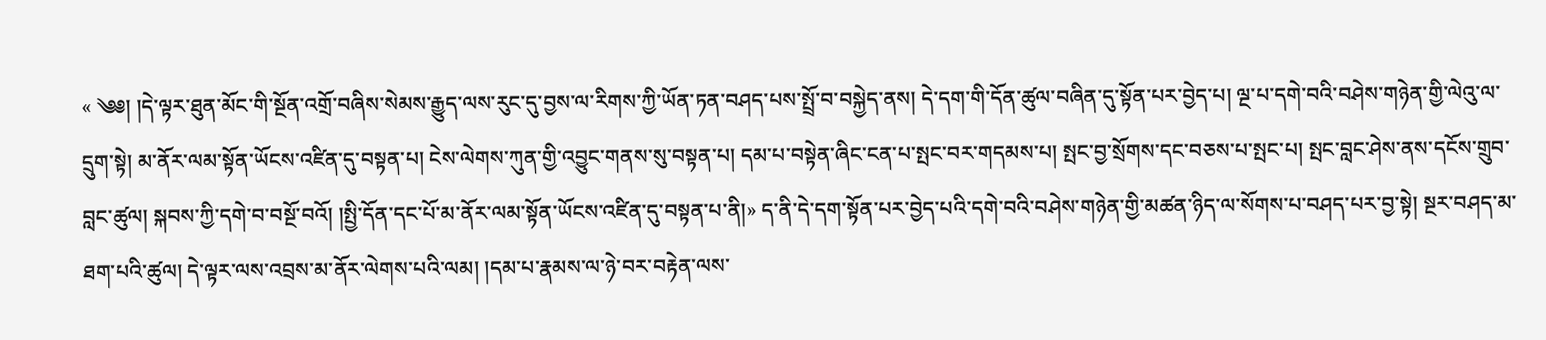« ༄༅། །དེ་ལྟར་ཐུན་མོང་གི་སྔོན་འགྲོ་བཞིས་སེམས་རྒྱུད་ལས་རུང་དུ་བྱས་ལ་རིགས་ཀྱི་ཡོན་ཏན་བཤད་པས་སྤྲོ་བ་བསྐྱེད་ནས། དེ་དག་གི་དོན་ཚུལ་བཞིན་དུ་སྟོན་པར་བྱེད་པ། ལྔ་པ་དགེ་བའི་བཤེས་གཉེན་གྱི་ལེའུ་ལ་དྲུག་སྟེ། མ་ནོར་ལམ་སྟོན་ཡོངས་འཛིན་དུ་བསྟན་པ། ངེས་ལེགས་ཀུན་གྱི་འབྱུང་གནས་སུ་བསྟན་པ། དམ་པ་བསྟེན་ཞིང་ངན་པ་སྤང་བར་གདམས་པ། སྤང་བྱ་སྲོགས་དང་བཅས་པ་སྤང་པ། སྤང་བླང་ཤེས་ནས་དངོས་གྲུབ་བླང་ཚུལ། སྐབས་ཀྱི་དགེ་བ་བསྔོ་བའོ། །སྤྱི་དོན་དང་པོ་མ་ནོར་ལམ་སྟོན་ཡོངས་འཛིན་དུ་བསྟན་པ་ནི།» ད་ནི་དེ་དག་སྟོན་པར་བྱེད་པའི་དགེ་བའི་བཤེས་གཉེན་གྱི་མཚན་ཉིད་ལ་སོགས་པ་བཤད་པར་བྱ་སྟེ། སྔར་བཤད་མ་ཐག་པའི་ཚུལ། དེ་ལྟར་ལས་འབྲས་མ་ནོར་ལེགས་པའི་ལམ། །དམ་པ་རྣམས་ལ་ཉེ་བར་བརྟེན་ལས་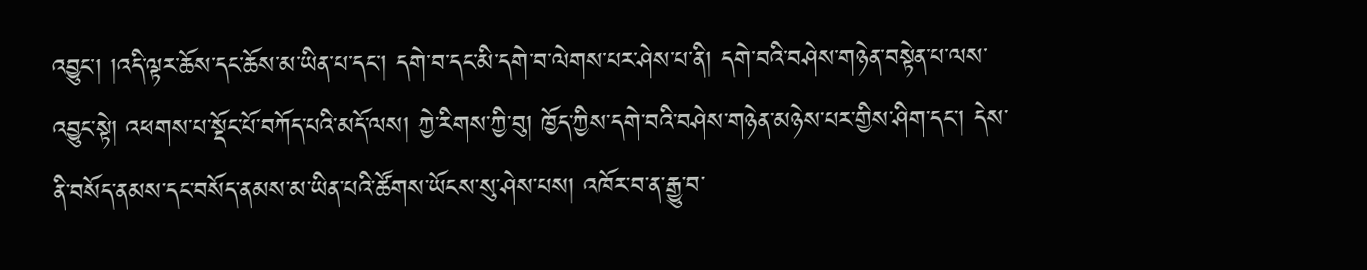འབྱུང་། །འདི་ལྟར་ཆོས་དང་ཆོས་མ་ཡིན་པ་དང་། དགེ་བ་དང་མི་དགེ་བ་ལེགས་པར་ཤེས་པ་ནི། དགེ་བའི་བཤེས་གཉེན་བསྟེན་པ་ལས་འབྱུང་སྟེ། འཕགས་པ་སྡོང་པོ་བཀོད་པའི་མདོ་ལས། ཀྱེ་རིགས་ཀྱི་བུ། ཁྱོད་ཀྱིས་དགེ་བའི་བཤེས་གཉེན་མཉེས་པར་གྱིས་ཤིག་དང་། དེས་ནི་བསོད་ནམས་དང་བསོད་ནམས་མ་ཡིན་པའི་ཚོགས་ཡོངས་སུ་ཤེས་པས། འཁོར་བ་ན་རྒྱུ་བ་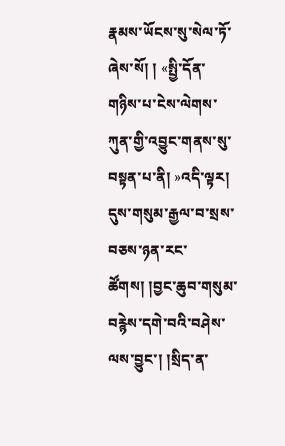རྣམས་ཡོངས་སུ་སེལ་ཏོ་ཞེས་སོ། ། «སྤྱི་དོན་གཉིས་པ་ངེས་ལེགས་ཀུན་གྱི་འབྱུང་གནས་སུ་བསྟན་པ་ནི། »འདི་ལྟར། དུས་གསུམ་རྒྱལ་བ་སྲས་བཅས་ཉན་རང་ཚོགས། །བྱང་ཆུབ་གསུམ་བརྙེས་དགེ་བའི་བཤེས་ལས་བྱུང་། །སྲིད་ན་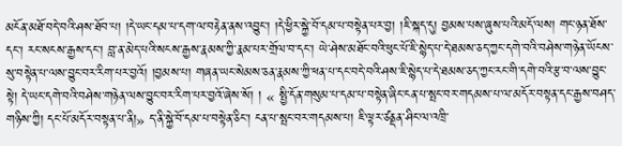མངོན་མཐོ་བདེ་བའི་ཤས་ཐོབ་པ། །དེ་ཡང་དམ་པ་དག་ལ་བརྟེན་ནས་འབྱུང་། །དེ་ཕྱིར་སྐྱེ་བོ་དམ་པ་བསྟེན་པར་བྱ། །ཇི་སྐད་དུ། བྱམས་པས་ཞུས་པའི་མདོ་ལས། གང་ཉན་ཐོས་དང་། རང་སངས་རྒྱས་དང་། བླ་ན་མེད་པའི་སངས་རྒྱས་རྣམས་ཀྱི་རྣམ་པར་གྲོལ་བ་དང་། ཡེ་ཤེས་མཐོང་བའི་ཕུང་པོ་ཇི་སྙེད་པ་དེ་ཐམས་ཅད་ཀྱང་དགེ་བའི་བཤེས་གཉེན་ཡོངས་སུ་བསྟེན་པ་ལས་བྱུང་བར་རིག་པར་བྱའོ། །བྱམས་པ། གཞན་ཡང་སེམས་ཅན་རྣམས་ཀྱི་ཕན་པ་དང་བདེ་བའི་ཤས་ཇི་སྙེད་པ་དེ་ཐམས་ཅད་ཀྱང་རང་གི་དགེ་བའི་རྩ་བ་ལས་བྱུང་སྟེ། དེ་ཡང་དགེ་བའི་བཤེས་གཉེན་ལས་བྱུང་བར་རིག་པར་བྱའོ་ཞེས་སོ། ། « སྤྱི་དོན་གསུམ་པ་དམ་པ་བསྟེན་ཞིང་ངན་པ་སྤང་བར་གདམས་པ་ལ་མདོར་བསྟན་དང་རྒྱས་བཤད་གཉིས་ཀྱི། དང་པོ་མདོར་བསྟན་པ་ནི།» ད་ནི་སྐྱེ་བོ་དམ་པ་བསྟེན་ཅིང་། ངན་པ་སྤང་བར་གདམས་པ། ཇི་ལྟར་ཙནྡན་ཤིང་ལ་འཁྲི་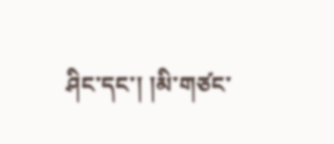ཤིང་དང་། །མི་གཙང་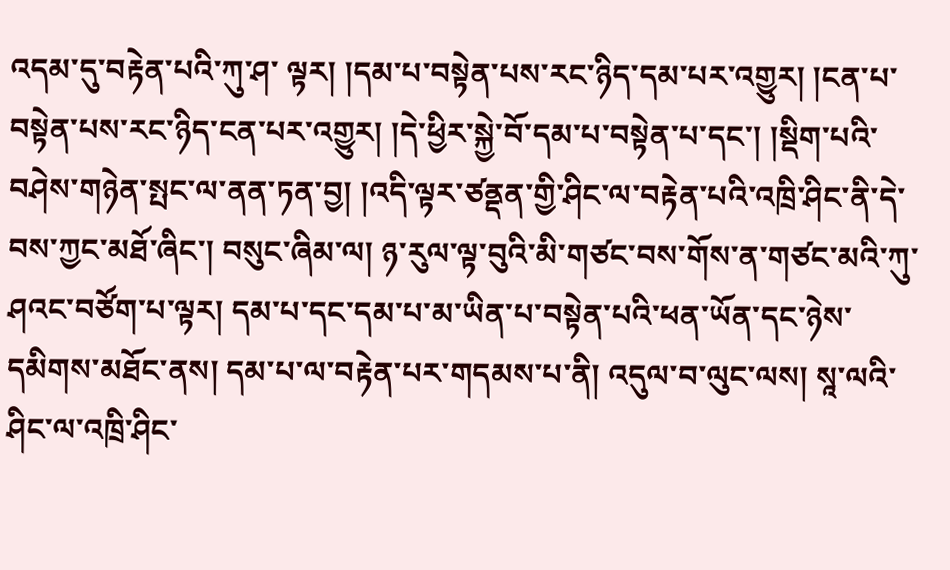འདམ་དུ་བརྟེན་པའི་ཀུ་ཤ་ ལྟར། །དམ་པ་བསྟེན་པས་རང་ཉིད་དམ་པར་འགྱུར། །ངན་པ་བསྟེན་པས་རང་ཉིད་ངན་པར་འགྱུར། །དེ་ཕྱིར་སྐྱེ་བོ་དམ་པ་བསྟེན་པ་དང་། །སྡིག་པའི་བཤེས་གཉེན་སྤང་ལ་ནན་ཏན་བྱ། །འདི་ལྟར་ཙནྡན་གྱི་ཤིང་ལ་བརྟེན་པའི་འཁྲི་ཤིང་ནི་དེ་བས་ཀྱང་མཐོ་ཞིང་། བསུང་ཞིམ་ལ། ཉ་རུལ་ལྟ་བུའི་མི་གཙང་བས་གོས་ན་གཙང་མའི་ཀུ་ཤའང་བཙོག་པ་ལྟར། དམ་པ་དང་དམ་པ་མ་ཡིན་པ་བསྟེན་པའི་ཕན་ཡོན་དང་ཉེས་དམིགས་མཐོང་ནས། དམ་པ་ལ་བརྟེན་པར་གདམས་པ་ནི། འདུལ་བ་ལུང་ལས། སཱ་ལའི་ཤིང་ལ་འཁྲི་ཤིང་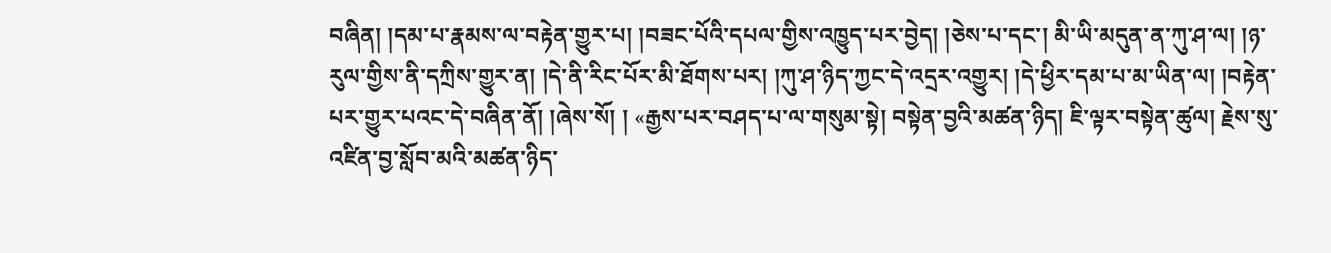བཞིན། །དམ་པ་རྣམས་ལ་བརྟེན་གྱུར་པ། །བཟང་པོའི་དཔལ་གྱིས་འཁྱུད་པར་བྱེད། །ཅེས་པ་དང་། མི་ཡི་མདུན་ན་ཀུ་ཤ་ལ། །ཉ་རུལ་གྱིས་ནི་དཀྲིས་གྱུར་ན། །དེ་ནི་རིང་པོར་མི་ཐོགས་པར། །ཀུ་ཤ་ཉིད་ཀྱང་དེ་འདྲར་འགྱུར། །དེ་ཕྱིར་དམ་པ་མ་ཡིན་ལ། །བརྟེན་པར་གྱུར་པའང་དེ་བཞིན་ནོ། །ཞེས་སོ། ། «རྒྱས་པར་བཤད་པ་ལ་གསུམ་སྟེ། བསྟེན་བྱའི་མཚན་ཉིད། ཇི་ལྟར་བསྟེན་ཚུལ། རྗེས་སུ་འཛིན་བྱ་སློབ་མའི་མཚན་ཉིད་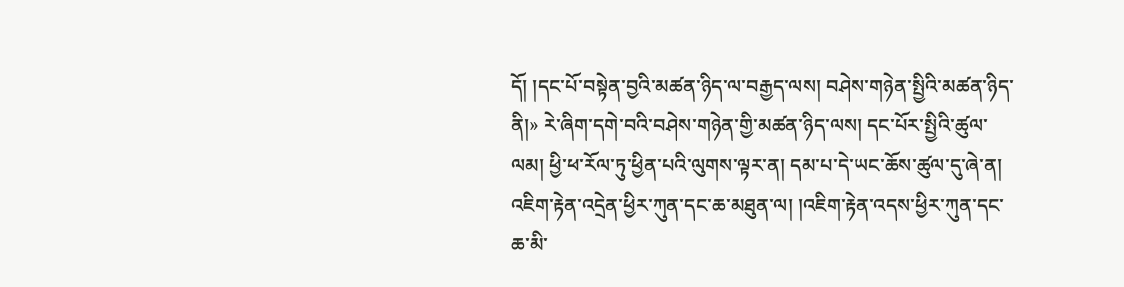དོ། །དང་པོ་བསྟེན་བྱའི་མཚན་ཉིད་ལ་བརྒྱད་ལས། བཤེས་གཉེན་སྤྱིའི་མཚན་ཉིད་ནི།» རེ་ཞིག་དགེ་བའི་བཤེས་གཉེན་གྱི་མཚན་ཉིད་ལས། དང་པོར་སྤྱིའི་ཚུལ་ལམ། ཕྱི་ཕ་རོལ་ཏུ་ཕྱིན་པའི་ལུགས་ལྟར་ན། དམ་པ་དེ་ཡང་ཆོས་ཚུལ་དུ་ཞེ་ན། འཇིག་རྟེན་འདྲེན་ཕྱིར་ཀུན་དང་ཆ་མཐུན་ལ། །འཇིག་རྟེན་འདས་ཕྱིར་ཀུན་དང་ཆ་མི་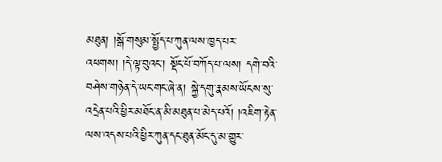མཐུན། །སྒོ་གསུམ་སྤྱོད་པ་ཀུན་ལས་ཁྱད་པར་འཕགས། །དེ་ལྟ་བུའང་། སྡོང་པོ་བཀོད་པ་ལས། དགེ་བའི་བཤེས་གཉེན་དེ་ཡང་གང་ཞེ་ན། སྐྱེ་དགུ་རྣམས་ཡོངས་སུ་འདྲེན་པའི་ཕྱིར་མཐོང་ན་མི་མཐུན་པ་མེད་པའོ། །འཇིག་རྟེན་ལས་འདས་པའི་ཕྱིར་ཀུན་དང་ཐུན་མོང་དུ་མ་གྱུར་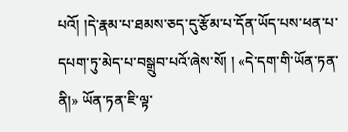པའོ། །དེ་རྣམ་པ་ཐམས་ཅད་དུ་རྩོམ་པ་དོན་ཡོད་པས་ཕན་པ་དཔག་ཏུ་མེད་པ་བསྒྲུབ་པའོ་ཞེས་སོ། ། «དེ་དག་གི་ཡོན་ཏན་ནི།» ཡོན་ཏན་ཇི་ལྟ་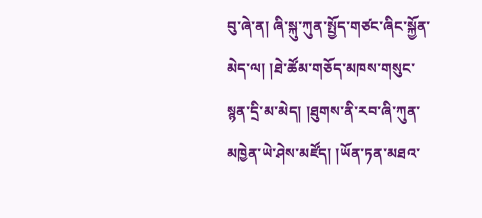བུ་ཞེ་ན། ཞི་སྐུ་ཀུན་སྤྱོད་གཙང་ཞིང་སྐྱོན་མེད་ལ། །ཐེ་ཚོམ་གཅོད་མཁས་གསུང་སྙན་དྲི་མ་མེད། །ཐུགས་ནི་རབ་ཞི་ཀུན་མཁྱེན་ཡེ་ཤེས་མཛོད། །ཡོན་ཏན་མཐའ་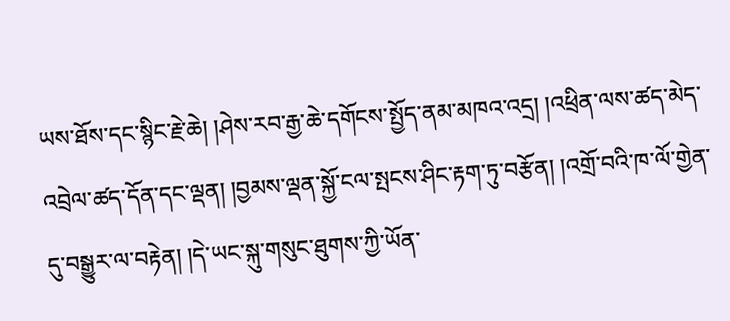ཡས་ཐོས་དང་སྙིང་རྗེ་ཆེ། །ཤེས་རབ་རྒྱ་ཆེ་དགོངས་སྤྱོད་ནམ་མཁའ་འདྲ། །འཕྲིན་ལས་ཚད་མེད་འབྲེལ་ཚད་དོན་དང་ལྡན། །བྱམས་ལྡན་སྐྱོ་ངལ་སྤངས་ཤིང་རྟག་ཏུ་བརྩོན། །འགྲོ་བའི་ཁ་ལོ་གྱེན་དུ་བསྒྱུར་ལ་བརྟེན། །དེ་ཡང་སྐུ་གསུང་ཐུགས་ཀྱི་ཡོན་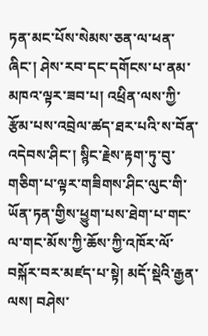ཏན་མང་པོས་སེམས་ཅན་ལ་ཕན་ཞིང་། ཤེས་རབ་དང་དགོངས་པ་ནམ་མཁའ་ལྟར་ཟབ་པ། འཕྲིན་ལས་ཀྱི་རྩོམ་པས་འབྲེལ་ཚད་ཐར་པའི་ས་བོན་འདེབས་ཤིང་། སྙིང་རྗེས་རྟག་ཏུ་བུ་གཅིག་པ་ལྟར་གཟིགས་ཤིང་ལུང་གི་ཡོན་ཏན་གྱིས་ཕྱུག་པས་ཐེག་པ་གང་ལ་གང་མོས་ཀྱི་ཆོས་ཀྱི་འཁོར་ལོ་བསྐོར་བར་མཛད་པ་སྟེ། མདོ་སྡེའི་རྒྱན་ལས། བཤེས་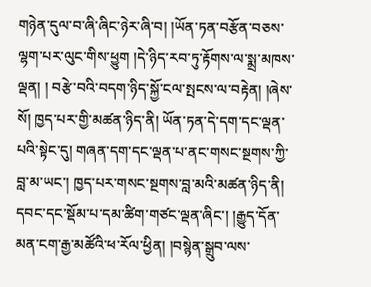གཉེན་དུལ་བ་ཞི་ཞིང་ཉེར་ཞི་བ། །ཡོན་ཏན་བརྩོན་བཅས་ལྷག་པར་ལུང་གིས་ཕྱུག །དེ་ཉིད་རབ་ཏུ་རྟོགས་ལ་སྨྲ་མཁས་ལྡན། ། བརྩེ་བའི་བདག་ཉིད་སྐྱོ་ངལ་སྤངས་ལ་བརྟེན། །ཞེས་སོ། ཁྱད་པར་གྱི་མཚན་ཉིད་ནི། ཡོན་ཏན་དེ་དག་དང་ལྡན་པའི་སྟེང་དུ། གཞན་དག་དང་ལྡན་པ་ནང་གསང་སྔགས་ཀྱི་བླ་མ་ཡང་། ཁྱད་པར་གསང་སྔགས་བླ་མའི་མཚན་ཉིད་ནི། དབང་དང་སྡོམ་པ་དམ་ཚིག་གཙང་ལྡན་ཞིང་། །རྒྱུད་དོན་མན་ངག་རྒྱ་མཚོའི་ཕ་རོལ་ཕྱིན། །བསྙེན་སྒྲུབ་ལས་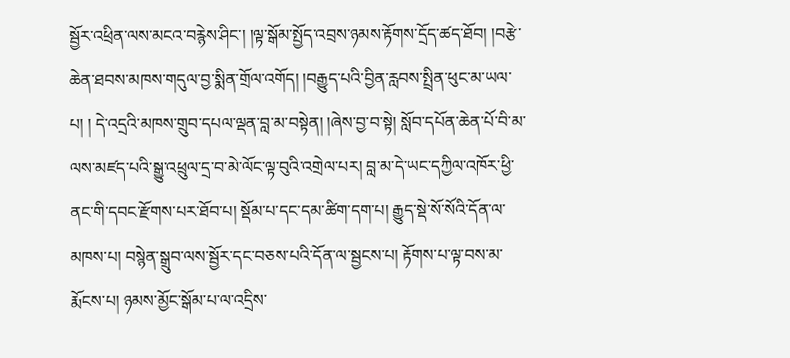སྦྱོར་འཕྲིན་ལས་མངའ་བརྙེས་ཤིང་། །ལྟ་སྒོམ་སྤྱོད་འབྲས་ཉམས་རྟོགས་དྲོད་ཚད་ཐོབ། །བརྩེ་ཆེན་ཐབས་མཁས་གདུལ་བྱ་སྨིན་གྲོལ་འགོད། །བརྒྱུད་པའི་བྱིན་རླབས་སྤྲིན་ཕུང་མ་ཡལ་པ། ། དེ་འདྲའི་མཁས་གྲུབ་དཔལ་ལྡན་བླ་མ་བསྟེན། །ཞེས་བྱ་བ་སྟེ། སློབ་དཔོན་ཆེན་པོ་བི་མ་ལས་མཛད་པའི་སྒྱུ་འཕྲུལ་དྲ་བ་མེ་ལོང་ལྟ་བུའི་འགྲེལ་པར། བླ་མ་དེ་ཡང་དཀྱིལ་འཁོར་ཕྱི་ནང་གི་དབང་རྫོགས་པར་ཐོབ་པ། སྡོམ་པ་དང་དམ་ཚིག་དག་པ། རྒྱུད་སྡེ་སོ་སོའི་དོན་ལ་མཁས་པ། བསྙེན་སྒྲུབ་ལས་སྦྱོར་དང་བཅས་པའི་དོན་ལ་སྦྱངས་པ། རྟོགས་པ་ལྟ་བས་མ་རྨོངས་པ། ཉམས་མྱོང་སྒོམ་པ་ལ་འདྲིས་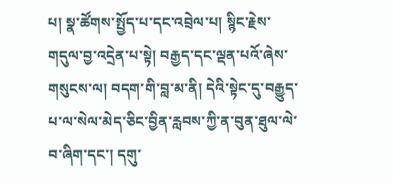པ། སྣ་ཚོགས་སྤྱོད་པ་དང་འབྲེལ་པ། སྙིང་རྗེས་གདུལ་བྱ་འདྲེན་པ་སྟེ། བརྒྱད་དང་ལྡན་པའོ་ཞེས་གསུངས་ལ། བདག་གི་བླ་མ་ནི། དེའི་སྟེང་དུ་བརྒྱུད་པ་ལ་སེལ་མེད་ཅིང་བྱིན་རླབས་ཀྱི་ན་བུན་ཐུལ་ལེ་བ་ཞིག་དང་། དགུ་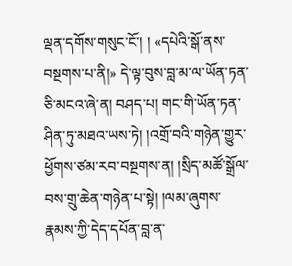ལྡན་དགོས་གསུང་ངོ་། ། «དཔེའི་སྒོ་ནས་བསྔགས་པ་ནི།» དེ་ལྟ་བུས་བླ་མ་ལ་ཡོན་ཏན་ཅི་མངའ་ཞེ་ན། བཤད་པ། གང་གི་ཡོན་ཏན་ཤིན་ཏུ་མཐའ་ཡས་ཏེ། །འགྲོ་བའི་གཉེན་གྱུར་ཕྱོགས་ཙམ་རབ་བསྔགས་ན། །སྲིད་མཚོ་སྒྲོལ་བས་གྲུ་ཆེན་གཉེན་པ་སྟེ། །ལམ་ཞུགས་རྣམས་ཀྱི་དེད་དཔོན་བླ་ན་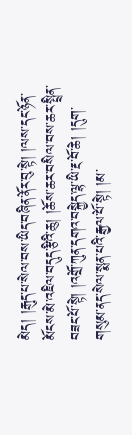མེད། །རྒུད་པ་སེལ་བས་ཡིད་བཞིན་ནོར་བུ་སྟེ། །ལས་དང་ཉོན་མོངས་མེ་འཇིལ་བདུད་རྩིའི་ཆུ། །ཆོས་ཆར་བསིལ་བས་ཆར་སྤྲིན་བཟང་པོ་སྟེ། །འགྲོ་ཀུན་དགའ་བསྐྱེད་ལྷ་ཡི་རྔ་བོ་ཆེ། །དུག་གསུམ་ནད་སེལ་སྨན་པའི་རྒྱལ་པོ་སྟེ། །མ་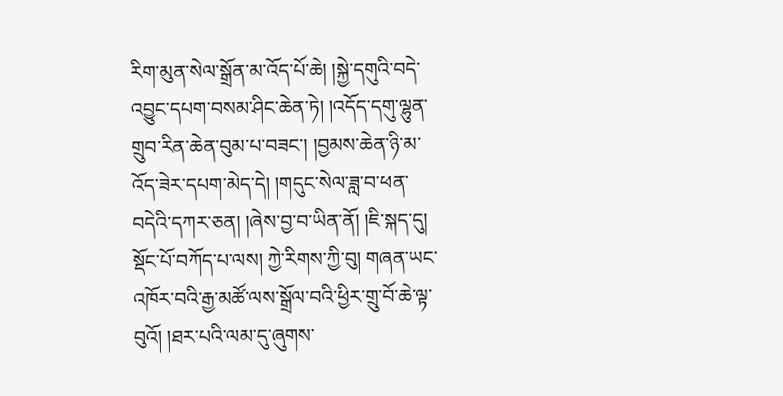རིག་མུན་སེལ་སྒྲོན་མ་འོད་པོ་ཆེ། །སྐྱེ་དགུའི་བདེ་འབྱུང་དཔག་བསམ་ཤིང་ཆེན་ཏེ། །འདོད་དགུ་ལྷུན་གྲུབ་རིན་ཆེན་བུམ་པ་བཟང་། །བྱམས་ཆེན་ཉི་མ་འོད་ཟེར་དཔག་མེད་དེ། །གདུང་སེལ་ཟླ་བ་ཕན་བདེའི་དཀར་ཅན། །ཞེས་བྱ་བ་ཡིན་ནོ། །ཇི་སྐད་དུ། སྡོང་པོ་བཀོད་པ་ལས། ཀྱེ་རིགས་ཀྱི་བུ། གཞན་ཡང་འཁོར་བའི་རྒྱ་མཚོ་ལས་སྒྲོལ་བའི་ཕྱིར་གྲུ་བོ་ཆེ་ལྟ་བུའོ། །ཐར་པའི་ལམ་དུ་ཞུགས་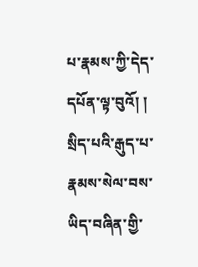པ་རྣམས་ཀྱི་དེད་དཔོན་ལྟ་བུའོ། ། སྲིད་པའི་རྒུད་པ་རྣམས་སེལ་བས་ཡིད་བཞིན་གྱི་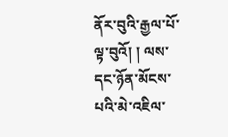ནོར་བུའི་རྒྱལ་པོ་ལྟ་བུའོ། ། ལས་དང་ཉོན་མོངས་པའི་མེ་འཇིལ་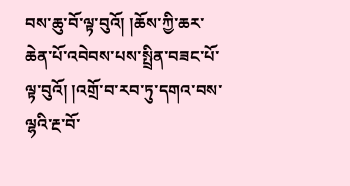བས་ཆུ་བོ་ལྟ་བུའོ། །ཆོས་ཀྱི་ཆར་ཆེན་པོ་འབེབས་པས་སྤྲིན་བཟང་པོ་ལྟ་བུའོ། །འགྲོ་བ་རབ་ཏུ་དགའ་བས་ལྷའི་རྔ་བོ་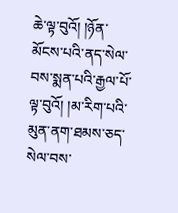ཆེ་ལྟ་བུའོ། །ཉོན་མོངས་པའི་ནད་སེལ་བས་སྨན་པའི་རྒྱལ་པོ་ལྟ་བུའོ། །མ་རིག་པའི་མུན་ནག་ཐམས་ཅད་སེལ་བས་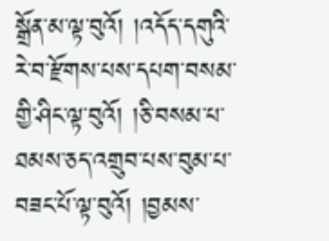སྒྲོན་མ་ལྟ་བུའོ། །འདོད་དགུའི་རེ་བ་རྫོགས་པས་དཔག་བསམ་གྱི་ཤིང་ལྟ་བུའོ། །ཅི་བསམ་པ་ཐམས་ཅད་འགྲུབ་པས་བུམ་པ་བཟང་པོ་ལྟ་བུའོ། །བྱམས་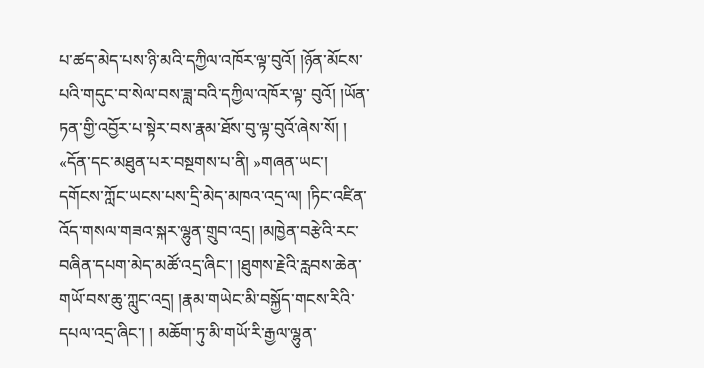པ་ཚད་མེད་པས་ཉི་མའི་དཀྱིལ་འཁོར་ལྟ་བུའོ། །ཉོན་མོངས་པའི་གདུང་བ་སེལ་བས་ཟླ་བའི་དཀྱིལ་འཁོར་ལྟ་ བུའོ། །ཡོན་ཏན་གྱི་འབྱོར་པ་སྟེར་བས་རྣམ་ཐོས་བུ་ལྟ་བུའོ་ཞེས་སོ། ། «དོན་དང་མཐུན་པར་བསྔགས་པ་ནི། »གཞན་ཡང་། དགོངས་ཀློང་ཡངས་པས་དྲི་མེད་མཁའ་འདྲ་ལ། །ཏིང་འཛིན་འོད་གསལ་གཟའ་སྐར་ལྷུན་གྲུབ་འདྲ། །མཁྱེན་བརྩེའི་རང་བཞིན་དཔག་མེད་མཚོ་འདྲ་ཞིང་། །ཐུགས་རྗེའི་རླབས་ཆེན་གཡོ་བས་ཆུ་ཀླུང་འདྲ། །རྣམ་གཡེང་མི་བསྐྱོད་གངས་རིའི་དཔལ་འདྲ་ཞིང་། ། མཆོག་ཏུ་མི་གཡོ་རི་རྒྱལ་ལྷུན་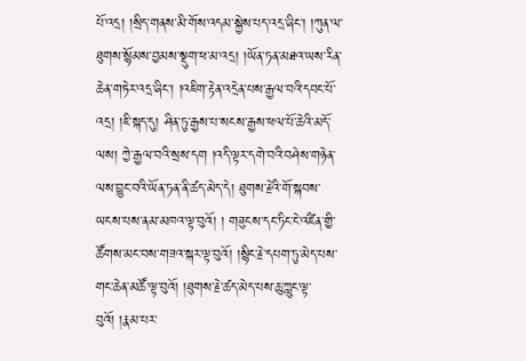པོ་འདྲ། །སྲིད་གནས་མི་གོས་འདམ་སྐྱེས་པད་འདྲ་ཞིང་། །ཀུན་ལ་ཐུགས་སྙོམས་བྱམས་སྡུག་ཕ་མ་འདྲ། །ཡོན་ཏན་མཐའ་ཡས་རིན་ཆེན་གཏེར་འདྲ་ཞིང་། །འཇིག་རྟེན་འདྲེན་པས་རྒྱལ་བའི་དབང་པོ་འདྲ། །ཇི་སྐད་དུ། ཤིན་ཏུ་རྒྱས་པ་སངས་རྒྱས་ཕལ་པོ་ཆེའི་མདོ་ལས། ཀྱེ་རྒྱལ་བའི་སྲས་དག །འདི་ལྟར་དགེ་བའི་བཤེས་གཉེན་ལས་བྱུང་བའི་ཡོན་ཏན་ནི་ཚད་མེད་དེ། ཐུགས་རྗེའི་གོ་སྐབས་ཡངས་པས་ནམ་མཁའ་ལྟ་བུའོ། ། གཟུངས་དང་ཏིང་ངེ་འཛིན་གྱི་ཚོགས་མང་བས་གཟའ་སྐར་ལྟ་བུའོ། །སྙིང་རྗེ་དཔག་ཏུ་མེད་པས་གང་ཆེན་མཚོ་ལྟ་བུའོ། །ཐུགས་རྗེ་ཚད་མེད་པས་ཆུ་ཀླུང་ལྟ་བུའོ། །རྣམ་པར་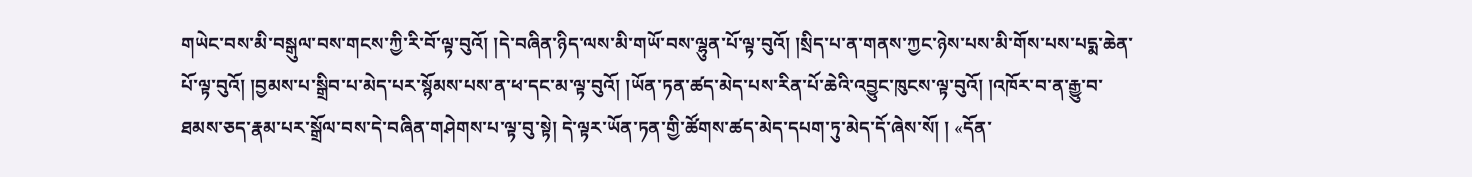གཡེང་བས་མི་བསྒུལ་བས་གངས་ཀྱི་རི་བོ་ལྟ་བུའོ། །དེ་བཞིན་ཉིད་ལས་མི་གཡོ་བས་ལྷུན་པོ་ལྟ་བུའོ། །སྲིད་པ་ན་གནས་ཀྱང་ཉེས་པས་མི་གོས་པས་པདྨ་ཆེན་པོ་ལྟ་བུའོ། །བྱམས་པ་སྒྲིབ་པ་མེད་པར་སྙོམས་པས་ན་ཕ་དང་མ་ལྟ་བུའོ། །ཡོན་ཏན་ཚད་མེད་པས་རིན་པོ་ཆེའི་འབྱུང་ཁུངས་ལྟ་བུའོ། །འཁོར་བ་ན་རྒྱུ་བ་ཐམས་ཅད་རྣམ་པར་སྒྲོལ་བས་དེ་བཞིན་གཤེགས་པ་ལྟ་བུ་སྟེ། དེ་ལྟར་ཡོན་ཏན་གྱི་ཚོགས་ཚད་མེད་དཔག་ཏུ་མེད་དོ་ཞེས་སོ། ། «དོན་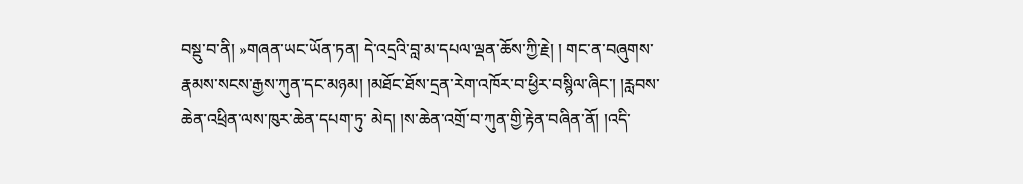བསྡུ་བ་ནི། »གཞན་ཡང་ཡོན་ཏན། དེ་འདྲའི་བླ་མ་དཔལ་ལྡན་ཆོས་ཀྱི་རྗེ། ། གང་ན་བཞུགས་རྣམས་སངས་རྒྱས་ཀུན་དང་མཉམ། །མཐོང་ཐོས་དྲན་རེག་འཁོར་བ་ཕྱིར་བསྙིལ་ཞིང་། །རླབས་ཆེན་འཕྲིན་ལས་ཁུར་ཆེན་དཔག་ཏུ་ མེད། །ས་ཆེན་འགྲོ་བ་ཀུན་གྱི་རྟེན་བཞིན་ནོ། །འདི་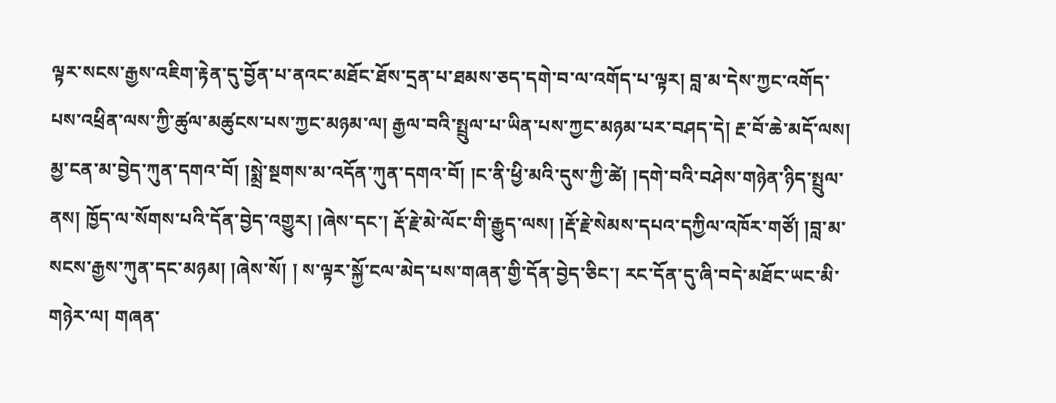ལྟར་སངས་རྒྱས་འཇིག་རྟེན་དུ་བྱོན་པ་ནའང་མཐོང་ཐོས་དྲན་པ་ཐམས་ཅད་དགེ་བ་ལ་འགོད་པ་ལྟར། བླ་མ་དེས་ཀྱང་འགོད་པས་འཕྲིན་ལས་ཀྱི་ཚུལ་མཚུངས་པས་ཀྱང་མཉམ་ལ། རྒྱལ་བའི་སྤྲུལ་པ་ཡིན་པས་ཀྱང་མཉམ་པར་བཤད་དེ། རྔ་བོ་ཆེ་མདོ་ལས། མྱ་ངན་མ་བྱེད་ཀུན་དགའ་བོ། །སྨྲེ་སྔགས་མ་འདོན་ཀུན་དགའ་བོ། །ང་ནི་ཕྱི་མའི་དུས་ཀྱི་ཚེ། །དགེ་བའི་བཤེས་གཉེན་ཉིད་སྤྲུལ་ནས། ཁྱོད་ལ་སོགས་པའི་དོན་བྱེད་འགྱུར། །ཞེས་དང་། རྡོ་རྗེ་མེ་ལོང་གི་རྒྱུད་ལས། །རྡོ་རྗེ་སེམས་དཔའ་དཀྱིལ་འཁོར་གཙོ། །བླ་མ་སངས་རྒྱས་ཀུན་དང་མཉམ། །ཞེས་སོ། ། ས་ལྟར་སྐྱོ་ངལ་མེད་པས་གཞན་གྱི་དོན་བྱེད་ཅིང་། རང་དོན་དུ་ཞི་བདེ་མཐོང་ཡང་མི་གཉེར་ལ། གཞན་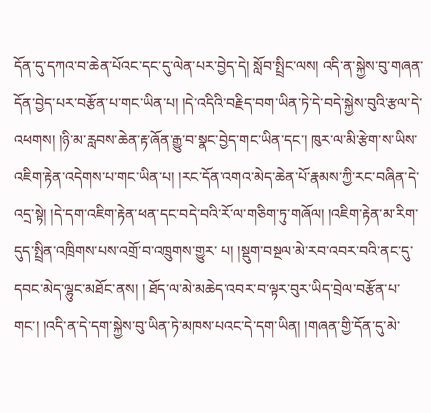དོན་དུ་དཀའ་བ་ཆེན་པོའང་དང་དུ་ལེན་པར་བྱེད་དེ། སློབ་སྤྲིང་ལས། འདི་ན་སྐྱེས་བུ་གཞན་དོན་བྱེད་པར་བརྩོན་པ་གང་ཡིན་པ། །དེ་འདིའི་བརྗིད་བག་ཡིན་ཏེ་དེ་བདེ་སྐྱེས་བུའི་རྩལ་དེ་འཕགས། །ཉི་མ་རླབས་ཆེན་རྟ་ཞོན་རྒྱུ་བ་སྣང་བྱེད་གང་ཡིན་དང་། ཁུར་ལ་མི་རྩེག་ས་ཡིས་འཇིག་རྟེན་འདེགས་པ་གང་ཡིན་པ། །རང་དོན་འགའ་མེད་ཆེན་པོ་རྣམས་ཀྱི་རང་བཞིན་དེ་འདྲ་སྟེ། །དེ་དག་འཇིག་རྟེན་ཕན་དང་བདེ་བའི་རོ་ལ་གཅིག་ཏུ་གཞོལ། །འཇིག་རྟེན་མ་རིག་དུད་སྤྲིན་འཁྲིགས་པས་འགྲོ་བ་འཁྲུགས་གྱུར་ པ། །སྡུག་བསྔལ་མེ་རབ་འབར་བའི་ནང་དུ་དབང་མེད་ལྷུང་མཐོང་ནས། ། ཐོད་ལ་མེ་མཆེད་འབར་བ་ལྟར་བུར་ཡིད་བྲེལ་བརྩོན་པ་གང་། །འདི་ན་དེ་དག་སྐྱེས་བུ་ཡིན་ཏེ་མཁས་པའང་དེ་དག་ཡིན། །གཞན་གྱི་དོན་དུ་མེ་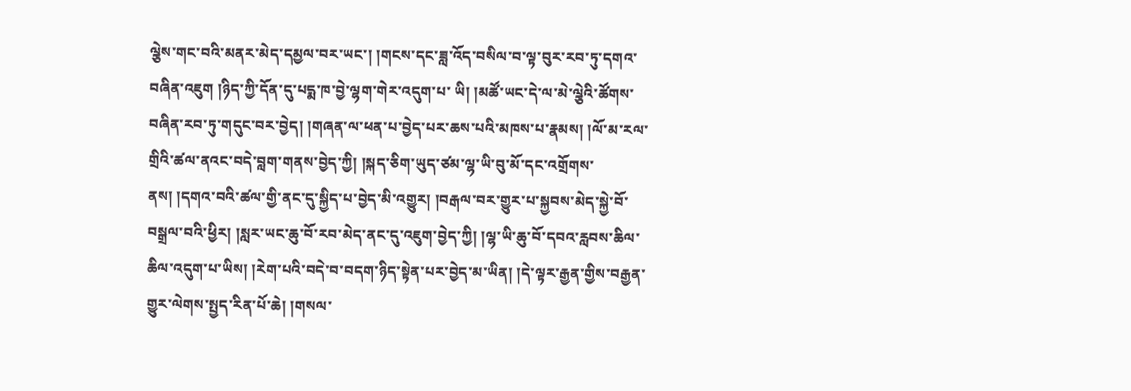ལྕེས་གང་བའི་མནར་མེད་དམྱལ་བར་ཡང་། །གངས་དང་ཟླ་འོད་བསིལ་བ་ལྟ་བུར་རབ་ཏུ་དགའ་བཞིན་འཇུག །ཉིད་ཀྱི་དོན་དུ་པདྨ་ཁ་བྱེ་ལྷག་གེར་འདུག་པ་ ཡི། །མཚོ་ཡང་དེ་ལ་མེ་ལྕེའི་ཚོགས་བཞིན་རབ་ཏུ་གདུང་བར་བྱེད། །གཞན་ལ་ཕན་པ་བྱེད་པར་ཆས་པའི་མཁས་པ་རྣམས། །ལོ་མ་རལ་གྲིའི་ཚལ་ནའང་བདེ་བླག་གནས་བྱེད་ཀྱི། །སྐད་ཅིག་ཡུད་ཙམ་ལྷ་ཡི་བུ་མོ་དང་འགྲོགས་ ནས། །དགའ་བའི་ཚལ་གྱི་ནང་དུ་སྐྱིད་པ་བྱེད་མི་འགྱུར། །བརྒལ་བར་གྱུར་པ་སྐྱབས་མེད་སྐྱེ་བོ་བསྒྲལ་བའི་ཕྱིར། །སླར་ཡང་ཆུ་བོ་རབ་མེད་ནང་དུ་འཇུག་བྱེད་ཀྱི། །ལྷ་ཡི་ཆུ་བོ་དབའ་རླབས་ཆིལ་ཆིལ་འདུག་པ་ཡིས། །རེག་པའི་བདེ་བ་བདག་ཉིད་སྟེན་པར་བྱེད་མ་ཡིན། །དེ་ལྟར་རྒྱན་གྱིས་བརྒྱན་གྱུར་ལེགས་སྤྱད་རིན་པོ་ཆེ། །གསལ་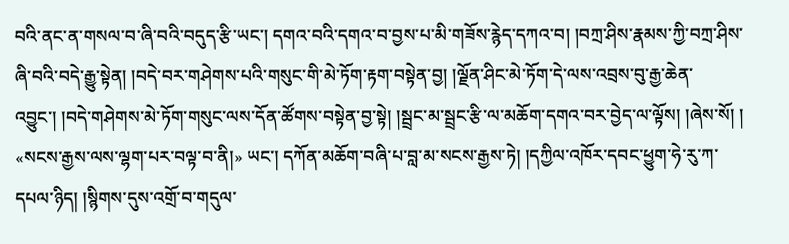བའི་ནང་ན་གསལ་བ་ཞི་བའི་བདུད་རྩི་ཡང་། དགའ་བའི་དགའ་བ་བྱས་པ་མི་གཟོས་རྙེད་དཀའ་བ། །བཀྲ་ཤིས་རྣམས་ཀྱི་བཀྲ་ཤིས་ཞི་བའི་བདེ་རྒྱུ་སྟེན། །བདེ་བར་གཤེགས་པའི་གསུང་གི་མེ་ཏོག་རྟག་བསྟེན་བྱ། །ལྗོན་ཤིང་མེ་ཏོག་དེ་ལས་འབྲས་བུ་རྒྱ་ཆེན་འབྱུང་། །བདེ་གཤེགས་མེ་ཏོག་གསུང་ལས་དོན་ཚོགས་བསྟེན་བྱ་སྟེ། །སྦྲང་མ་སྦྲང་རྩི་ལ་མཆོག་དགའ་བར་བྱེད་ལ་ལྟོས། །ཞེས་སོ། ། «སངས་རྒྱས་ལས་ལྷག་པར་བལྟ་བ་ནི།» ཡང་། དཀོན་མཆོག་བཞི་པ་བླ་མ་སངས་རྒྱས་ཏེ། །དཀྱིལ་འཁོར་དབང་ཕྱུག་ཧེ་རུ་ཀ་དཔལ་ཉིད། །སྙིགས་དུས་འགྲོ་བ་གདུལ་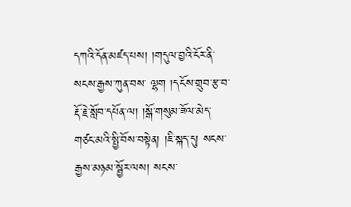དཀའི་དོན་མཛད་པས། །གདུལ་བྱའི་ངོར་ནི་སངས་རྒྱས་ཀུན་བས་ ལྷག །དངོས་གྲུབ་རྩ་བ་རྡོ་རྗེ་སློབ་དཔོན་ལ། །སྒོ་གསུམ་ཟོལ་མེད་གཙང་མའི་སྤྱི་བོས་བསྟེན། །ཇི་སྐད་དུ། སངས་རྒྱས་མཉམ་སྦྱོར་ལས། སངས་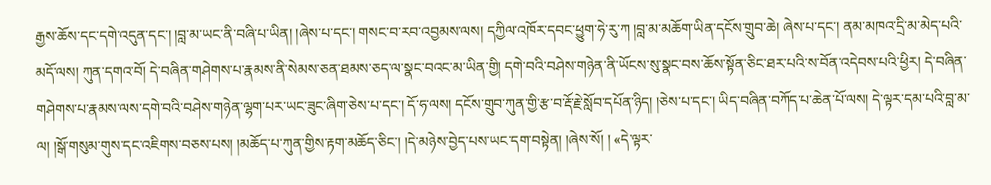རྒྱས་ཆོས་དང་དགེ་འདུན་དང་། །བླ་མ་ཡང་ནི་བཞི་པ་ཡིན། །ཞེས་པ་དང་། གསང་བ་རབ་འབྱམས་ལས། དཀྱིལ་འཁོར་དབང་ཕྱུག་ཧེ་རུ་ཀ །བླ་མ་མཆོག་ཡིན་དངོས་གྲུབ་ཆེ། ཞེས་པ་དང་། ནམ་མཁའ་དྲི་མ་མེད་པའི་མདོ་ལས། ཀུན་དགའ་བོ། དེ་བཞིན་གཤེགས་པ་རྣམས་ནི་སེམས་ཅན་ཐམས་ཅད་ལ་སྣང་བའང་མ་ཡིན་གྱི། དགེ་བའི་བཤེས་གཉེན་ནི་ཡོངས་སུ་སྣང་བས་ཆོས་སྟོན་ཅིང་ཐར་པའི་ས་བོན་འདེབས་པའི་ཕྱིར། དེ་བཞིན་གཤེགས་པ་རྣམས་ལས་དགེ་བའི་བཤེས་གཉེན་ལྷག་པར་ཡང་ཟུང་ཞིག་ཅེས་པ་དང་། དོ་ཧ་ལས། དངོས་གྲུབ་ཀུན་གྱི་རྩ་བ་རྡོ་རྗེ་སློབ་དཔོན་ཉིད། །ཅེས་པ་དང་། ཡིད་བཞིན་བཀོད་པ་ཆེན་པོ་ལས། དེ་ལྟར་དམ་པའི་བླ་མ་ལ། །སྒོ་གསུམ་གུས་དང་འཇིགས་བཅས་པས། །མཆོད་པ་ཀུན་གྱིས་རྟག་མཆོད་ཅིང་། །དེ་མཉེས་བྱེད་པས་ཡང་དག་བསྟེན། །ཞེས་སོ། ། «དེ་ལྟར་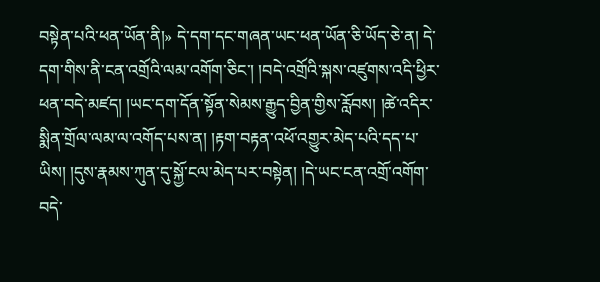བསྟེན་པའི་ཕན་ཡོན་ནི།» དེ་དག་དང་གཞན་ཡང་ཕན་ཡོན་ཅི་ཡོད་ཅེ་ན། དེ་དག་གིས་ནི་ངན་འགྲོའི་ལམ་འགོག་ཅིང་། །བདེ་འགྲོའི་སྐས་འཛུགས་འདི་ཕྱིར་ཕན་བདེ་མཛད། །ཡང་དག་དོན་སྟོན་སེམས་རྒྱུད་བྱིན་གྱིས་རློབས། །ཚེ་འདིར་སྨིན་གྲོལ་ལམ་ལ་འགོད་པས་ན། །རྟག་བརྟན་འཕོ་འགྱུར་མེད་པའི་དད་པ་ཡིས། །དུས་རྣམས་ཀུན་དུ་སྐྱོ་ངལ་མེད་པར་བསྟེན། །དེ་ཡང་ངན་འགྲོ་འགོག་བདེ་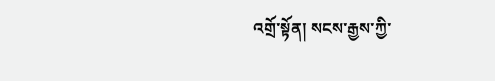འགྲོ་སྟོན། སངས་རྒྱས་ཀྱི་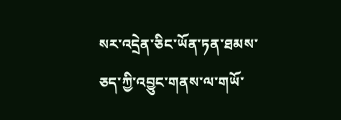སར་འདྲེན་ཅིང་ཡོན་ཏན་ཐམས་ཅད་ཀྱི་འབྱུང་གནས་ལ་གཡོ་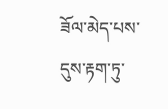ཟོལ་མེད་པས་དུས་རྟག་ཏུ་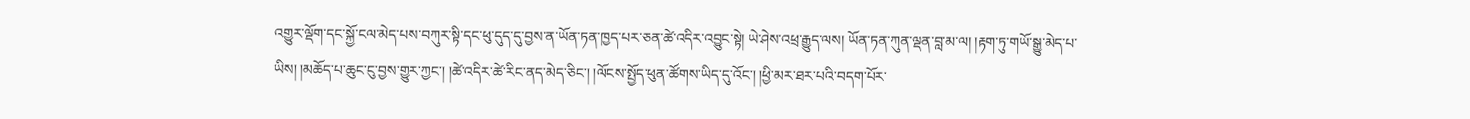འགྱུར་ལྡོག་དང་སྐྱོ་ངལ་མེད་པས་བཀུར་སྟི་དང་ཕུ་དུད་དུ་བྱས་ན་ཡོན་ཏན་ཁྱད་པར་ཅན་ཚེ་འདིར་འབྱུང་སྟེ། ཡེ་ཤེས་འཕྲ་རྒྱུད་ལས། ཡོན་ཏན་ཀུན་ལྡན་བླ་མ་ལ། །རྟག་ཏུ་གཡོ་སྒྱུ་མེད་པ་ཡིས། །མཆོད་པ་ཆུང་ངུ་བྱས་གྱུར་ཀྱང་། །ཚེ་འདིར་ཚེ་རིང་ནད་མེད་ཅིང་། །ལོངས་སྤྱོད་ཕུན་ཚོགས་ཡིད་དུ་འོང་། །ཕྱི་མར་ཐར་པའི་བདག་པོར་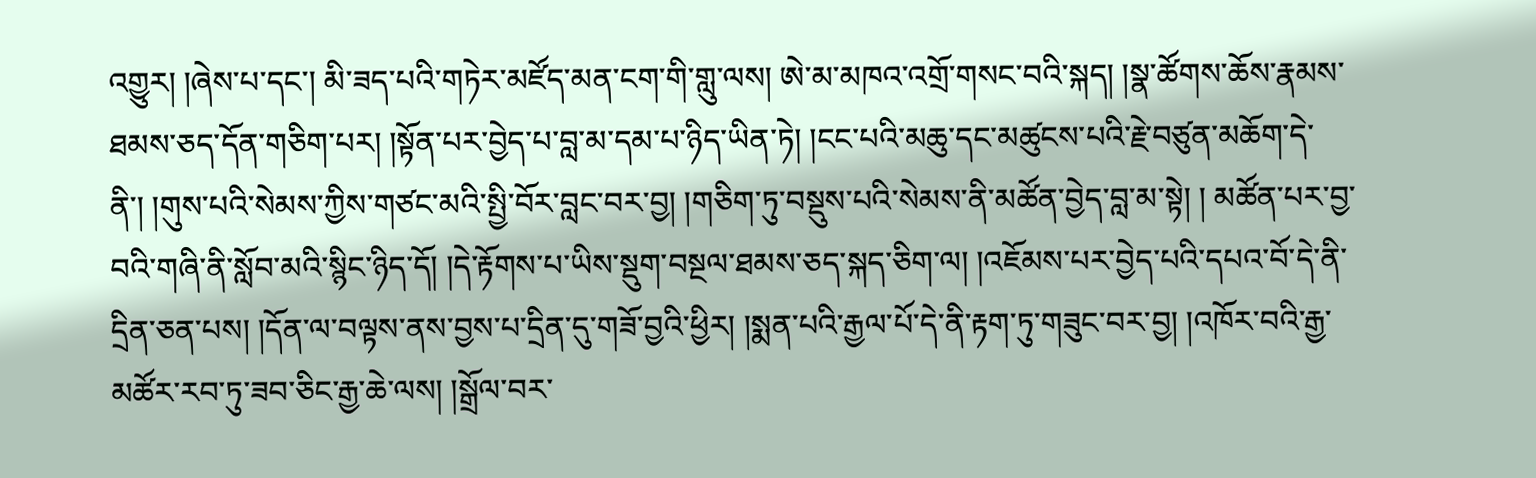འགྱུར། །ཞེས་པ་དང་། མི་ཟད་པའི་གཏེར་མཛོད་མན་ངག་གི་གླུ་ལས། ཨེ་མ་མཁའ་འགྲོ་གསང་བའི་སྐད། །སྣ་ཚོགས་ཆོས་རྣམས་ཐམས་ཅད་དོན་གཅིག་པར། །སྟོན་པར་བྱེད་པ་བླ་མ་དམ་པ་ཉིད་ཡིན་ཏེ། །ངང་པའི་མཆུ་དང་མཚུངས་པའི་རྗེ་བཙུན་མཆོག་དེ་ནི་། །གུས་པའི་སེམས་ཀྱིས་གཙང་མའི་སྤྱི་བོར་བླང་བར་བྱ། །གཅིག་ཏུ་བསྡུས་པའི་སེམས་ནི་མཚོན་བྱེད་བླ་མ་སྟེ། ། མཚོན་པར་བྱ་བའི་གཞི་ནི་སློབ་མའི་སྙིང་ཉིད་དོ། །དེ་རྟོགས་པ་ཡིས་སྡུག་བསྔལ་ཐམས་ཅད་སྐད་ཅིག་ལ། །འཇོམས་པར་བྱེད་པའི་དཔའ་བོ་དེ་ནི་དྲིན་ཅན་པས། །དོན་ལ་བལྟས་ནས་བྱས་པ་དྲིན་དུ་གཟོ་བྱའི་ཕྱིར། །སྨན་པའི་རྒྱལ་པོ་དེ་ནི་རྟག་ཏུ་གཟུང་བར་བྱ། །འཁོར་བའི་རྒྱ་མཚོར་རབ་ཏུ་ཟབ་ཅིང་རྒྱ་ཆེ་ལས། །སྒྲོལ་བར་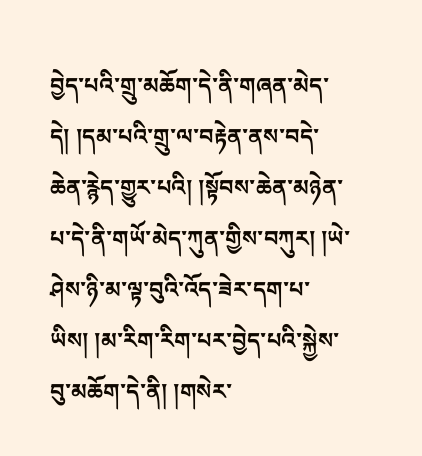བྱེད་པའི་གྲུ་མཆོག་དེ་ནི་གཞན་མེད་དེ། །དམ་པའི་གྲུ་ལ་བརྟེན་ནས་བདེ་ཆེན་རྙེད་གྱུར་པའི། །སྟོབས་ཆེན་མཉེན་པ་དེ་ནི་གཡོ་མེད་ཀུན་གྱིས་བཀུར། །ཡེ་ཤེས་ཉི་མ་ལྟ་བུའི་འོད་ཟེར་དག་པ་ཡིས། །མ་རིག་རིག་པར་བྱེད་པའི་སྐྱེས་བུ་མཆོག་དེ་ནི། །གསེར་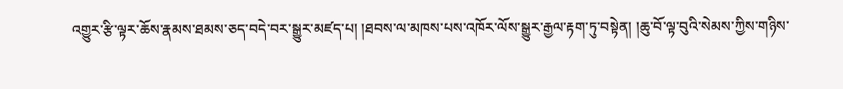འགྱུར་རྩི་ལྟར་ཆོས་རྣམས་ཐམས་ཅད་བདེ་བར་སྒྱུར་མཛད་པ། །ཐབས་ལ་མཁས་པས་འཁོར་ལོས་སྒྱུར་རྒྱལ་རྟག་ཏུ་བསྟེན། །ཆུ་བོ་ལྟ་བུའི་སེམས་ཀྱིས་གཉིས་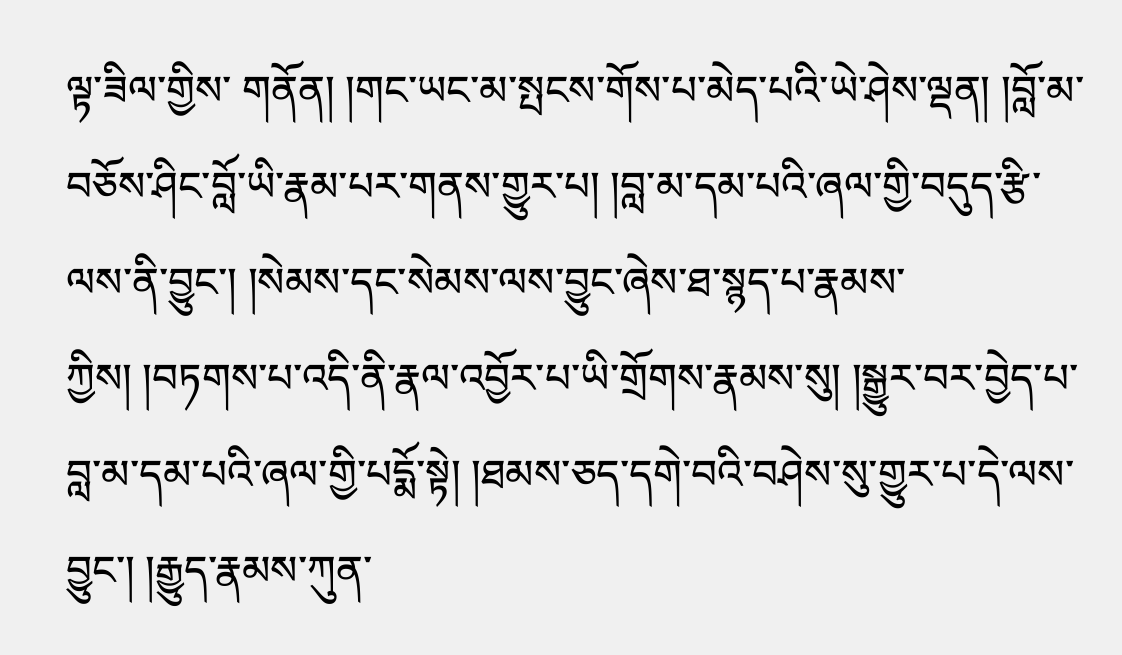ལྟ་ཟིལ་གྱིས་ གནོན། །གང་ཡང་མ་སྤངས་གོས་པ་མེད་པའི་ཡེ་ཤེས་ལྡན། །བློ་མ་བཅོས་ཤིང་བློ་ཡི་རྣམ་པར་གནས་གྱུར་པ། །བླ་མ་དམ་པའི་ཞལ་གྱི་བདུད་རྩི་ལས་ནི་བྱུང་། །སེམས་དང་སེམས་ལས་བྱུང་ཞེས་ཐ་སྙད་པ་རྣམས་ཀྱིས། །བཏགས་པ་འདི་ནི་རྣལ་འབྱོར་པ་ཡི་གྲོགས་རྣམས་སུ། །སྒྱུར་བར་བྱེད་པ་བླ་མ་དམ་པའི་ཞལ་གྱི་པདྨོ་སྟེ། །ཐམས་ཅད་དགེ་བའི་བཤེས་སུ་གྱུར་པ་དེ་ལས་བྱུང་། །རྒྱུད་རྣམས་ཀུན་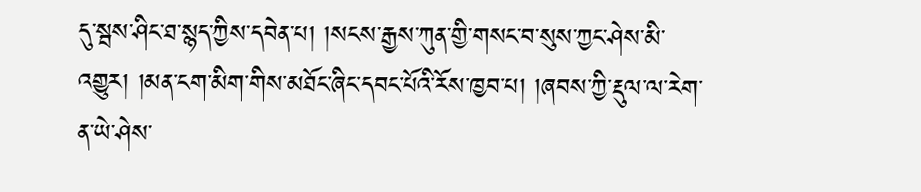དུ་སྦས་ཤིང་ཐ་སྙད་ཀྱིས་དབེན་པ། །སངས་རྒྱས་ཀུན་གྱི་གསང་བ་སུས་ཀྱང་ཤེས་མི་འགྱུར། །མན་ངག་མིག་གིས་མཐོང་ཞིང་དབང་པོའི་རོས་ཁྱབ་པ། །ཞབས་ཀྱི་རྡུལ་ལ་རེག་ན་ཡེ་ཤེས་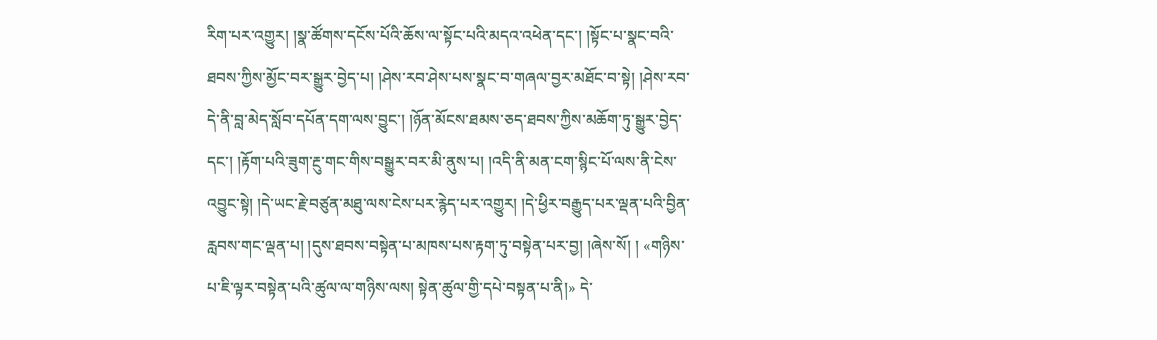རིག་པར་འགྱུར། །སྣ་ཚོགས་དངོས་པོའི་ཆོས་ལ་སྟོང་པའི་མདའ་འཕེན་དང་། །སྟོང་པ་སྣང་བའི་ཐབས་ཀྱིས་མྱོང་བར་སྒྱུར་བྱེད་པ། །ཤེས་རབ་ཤེས་པས་སྣང་བ་གཞལ་བྱར་མཐོང་བ་སྟེ། །ཤེས་རབ་དེ་ནི་བླ་མེད་སློབ་དཔོན་དག་ལས་བྱུང་། །ཉོན་མོངས་ཐམས་ཅད་ཐབས་ཀྱིས་མཆོག་ཏུ་སྒྱུར་བྱེད་དང་། །རྟོག་པའི་ཟུག་རྔུ་གང་གིས་བསྒྱུར་བར་མི་ནུས་པ། །འདི་ནི་མན་ངག་སྙིང་པོ་ལས་ནི་ངེས་འབྱུང་སྟེ། །དེ་ཡང་རྗེ་བཙུན་མཐུ་ལས་ངེས་པར་རྙེད་པར་འགྱུར། །དེ་ཕྱིར་བརྒྱུད་པར་ལྡན་པའི་བྱིན་རླབས་གང་ལྡན་པ། །དུས་ཐབས་བསྟེན་པ་མཁས་པས་རྟག་ཏུ་བསྟེན་པར་བྱ། །ཞེས་སོ། ། «གཉིས་པ་ཇི་ལྟར་བསྟེན་པའི་ཚུལ་ལ་གཉིས་ལས། སྟེན་ཚུལ་གྱི་དཔེ་བསྟན་པ་ནི།» དེ་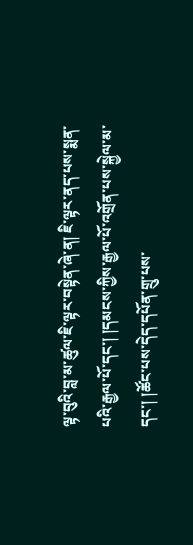ལྟ་བུའི་བླ་མ་ཚུལ་ཇི་ལྟར་བསྟེན་ཞེ་ན། ཇི་ལྟར་ནད་པས་སྨན་པའི་རྒྱལ་པོ་དང་། །དམངས་ཀྱིས་རྒྱལ་པོ་འགྲོན་པས་སྐྱེལ་མ་དང་། །ཚོང་པས་དེད་དཔོན་གྲུ་པས་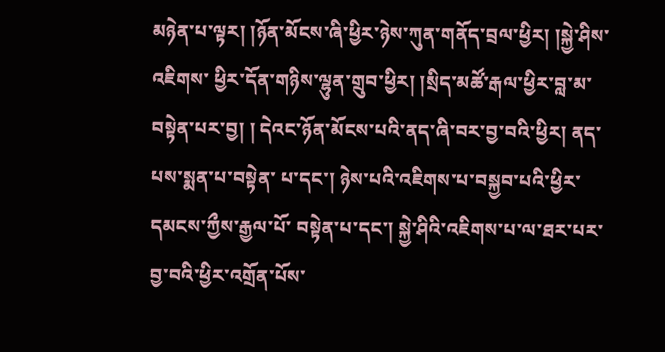མཉེན་པ་ལྟར། །ཉོན་མོངས་ཞི་ཕྱིར་ཉེས་ཀུན་གནོད་བྲལ་ཕྱིར། །སྐྱེ་ཤིས་འཇིགས་ ཕྱིར་དོན་གཉིས་ལྷུན་གྲུབ་ཕྱིར། །སྲིད་མཚོ་རྒལ་ཕྱིར་བླ་མ་བསྟེན་པར་བྱ། ། དེའང་ཉོན་མོངས་པའི་ནད་ཞི་བར་བྱ་བའི་ཕྱིར། ནད་པས་སྨན་པ་བསྟེན་ པ་དང་། ཉེས་པའི་འཇིགས་པ་བསྐྱབ་པའི་ཕྱིར་དམངས་ཀྱྀས་རྒྱལ་པོ་ བསྟེན་པ་དང་། སྐྱེ་ཤིའི་འཇིགས་པ་ལ་ཐར་པར་བྱ་བའི་ཕྱིར་འགྲོན་པོས་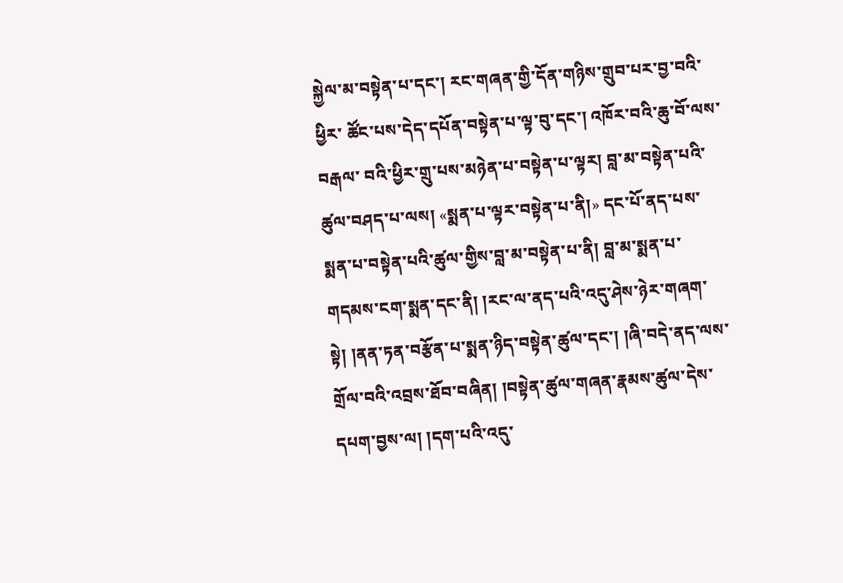སྐྱེལ་མ་བསྟེན་པ་དང་། རང་གཞན་གྱི་དོན་གཉིས་གྲུབ་པར་བྱ་བའི་ཕྱིར་ ཚོང་པས་དེད་དཔོན་བསྟེན་པ་ལྟ་བུ་དང་། འཁོར་བའི་ཆུ་བོ་ལས་བརྒལ་ བའི་ཕྱིར་གྲུ་པས་མཉེན་པ་བསྟེན་པ་ལྟར། བླ་མ་བསྟེན་པའི་ཚུལ་བཤད་པ་ལས། «སྨན་པ་ལྟར་བསྟེན་པ་ནི།» དང་པོ་ནད་པས་སྨན་པ་བསྟེན་པའི་ཚུལ་གྱིས་བླ་མ་བསྟེན་པ་ནི། བླ་མ་སྨན་པ་གདམས་ངག་སྨན་དང་ནི། །རང་ལ་ནད་པའི་འདུ་ཤེས་ཉེར་གཞག་སྟེ། །ནན་ཏན་བརྩོན་པ་སྨན་ཉིད་བསྟེན་ཚུལ་དང་། །ཞི་བདེ་ནད་ལས་གྲོལ་བའི་འབྲས་ཐོབ་བཞིན། །བསྟེན་ཚུལ་གཞན་རྣམས་ཚུལ་དེས་དཔག་བྱས་ལ། །དག་པའི་འདུ་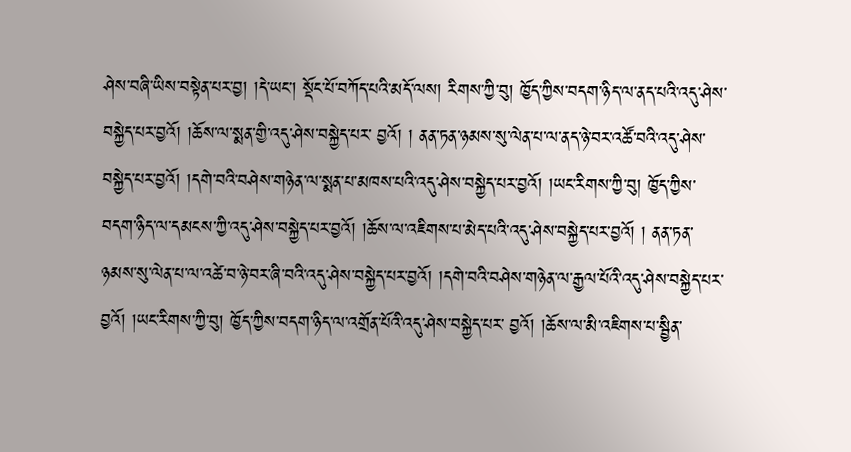ཤེས་བཞི་ཡིས་བསྟེན་པར་བྱ། །དེ་ཡང་། སྡོང་པོ་བཀོད་པའི་མདོ་ལས། རིགས་ཀྱི་བུ། ཁྱོད་ཀྱིས་བདག་ཉིད་ལ་ནད་པའི་འདུ་ཤེས་བསྐྱེད་པར་བྱའོ། །ཆོས་ལ་སྨན་གྱི་འདུ་ཤེས་བསྐྱེད་པར་ བྱའོ། ། ནན་ཏན་ཉམས་སུ་ལེན་པ་ལ་ནད་ཉེ་བར་འཚོ་བའི་འདུ་ཤེས་བསྐྱེད་པར་བྱའོ། །དགེ་བའི་བཤེས་གཉེན་ལ་སྨན་པ་མཁས་པའི་འདུ་ཤེས་བསྐྱེད་པར་བྱའོ། །ཡང་རིགས་ཀྱི་བུ། ཁྱོད་ཀྱིས་བདག་ཉིད་ལ་དམངས་ཀྱི་འདུ་ཤེས་བསྐྱེད་པར་བྱའོ། །ཆོས་ལ་འཇིགས་པ་མེད་པའི་འདུ་ཤེས་བསྐྱེད་པར་བྱའོ། ། ནན་ཏན་ཉམས་སུ་ལེན་པ་ལ་འཚེ་བ་ཉེ་བར་ཞི་བའི་འདུ་ཤེས་བསྐྱེད་པར་བྱའོ། །དགེ་བའི་བཤེས་གཉེན་ལ་རྒྱལ་པོའི་འདུ་ཤེས་བསྐྱེད་པར་བྱའོ། །ཡང་རིགས་ཀྱི་བུ། ཁྱོད་ཀྱིས་བདག་ཉིད་ལ་འགྲོན་པོའི་འདུ་ཤེས་བསྐྱེད་པར་ བྱའོ། །ཆོས་ལ་མི་འཇིགས་པ་སྦྱིན་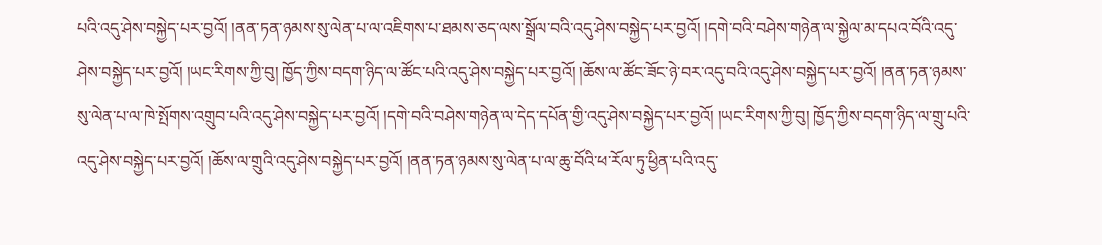པའི་འདུ་ཤེས་བསྐྱེད་པར་བྱའོ། །ནན་ཏན་ཉམས་སུ་ལེན་པ་ལ་འཇིགས་པ་ཐམས་ཅད་ལས་སྒྲོལ་བའི་འདུ་ཤེས་བསྐྱེད་པར་བྱའོ། །དགེ་བའི་བཤེས་གཉེན་ལ་སྐྱེལ་མ་དཔའ་བོའི་འདུ་ཤེས་བསྐྱེད་པར་བྱའོ། །ཡང་རིགས་ཀྱི་བུ། ཁྱོད་ཀྱིས་བདག་ཉིད་ལ་ཚོང་པའི་འདུ་ཤེས་བསྐྱེད་པར་བྱའོ། །ཆོས་ལ་ཚོང་ཟོང་ཉེ་བར་འདུ་བའི་འདུ་ཤེས་བསྐྱེད་པར་བྱའོ། །ནན་ཏན་ཉམས་སུ་ལེན་པ་ལ་ཁེ་སྤོགས་འགྲུབ་པའི་འདུ་ཤེས་བསྐྱེད་པར་བྱའོ། །དགེ་བའི་བཤེས་གཉེན་ལ་དེད་དཔོན་གྱི་འདུ་ཤེས་བསྐྱེད་པར་བྱའོ། །ཡང་རིགས་ཀྱི་བུ། ཁྱོད་ཀྱིས་བདག་ཉིད་ལ་གྲུ་པའི་འདུ་ཤེས་བསྐྱེད་པར་བྱའོ། །ཆོས་ལ་གྲུའི་འདུ་ཤེས་བསྐྱེད་པར་བྱའོ། །ནན་ཏན་ཉམས་སུ་ལེན་པ་ལ་ཆུ་བོའི་ཕ་རོལ་ཏུ་ཕྱིན་པའི་འདུ་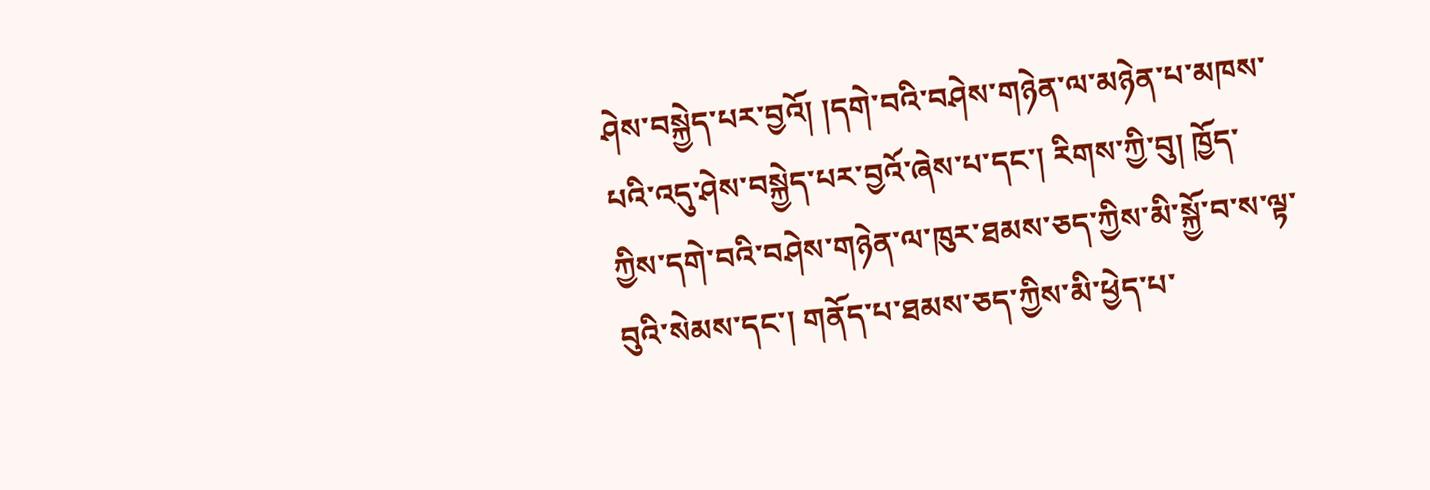ཤེས་བསྐྱེད་པར་བྱའོ། །དགེ་བའི་བཤེས་གཉེན་ལ་མཉེན་པ་མཁས་པའི་འདུ་ཤེས་བསྐྱེད་པར་བྱའོ་ཞེས་པ་དང་། རིགས་ཀྱི་བུ། ཁྱོད་ཀྱིས་དགེ་བའི་བཤེས་གཉེན་ལ་ཁུར་ཐམས་ཅད་ཀྱིས་མི་སྐྱོ་བ་ས་ལྟ་བུའི་སེམས་དང་། གནོད་པ་ཐམས་ཅད་ཀྱིས་མི་ཕྱེད་པ་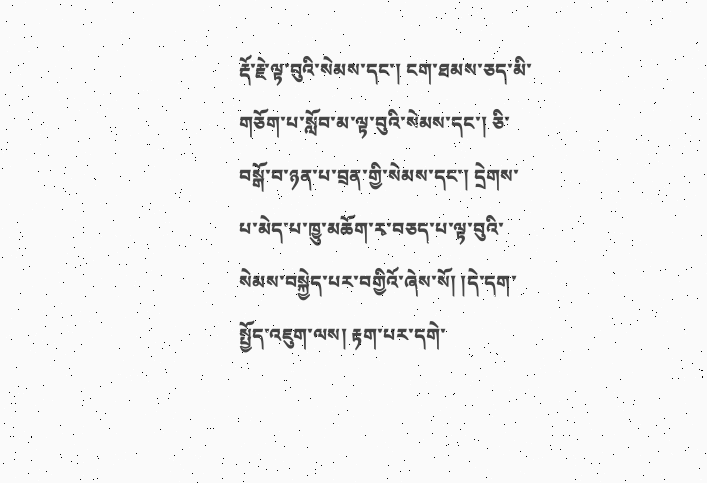རྡོ་རྗེ་ལྟ་བུའི་སེམས་དང་། ངག་ཐམས་ཅད་མི་གཅོག་པ་སློབ་མ་ལྟ་བུའི་སེམས་དང་། ཅི་བསྒོ་བ་ཉན་པ་བྲན་གྱི་སེམས་དང་། དྲེགས་པ་མེད་པ་ཁྱུ་མཆོག་རྭ་བཅད་པ་ལྟ་བུའི་སེམས་བསྐྱེད་པར་བགྱིའོ་ཞེས་སོ། །དེ་དག་སྤྱོད་འཇུག་ལས། རྟག་པར་དགེ་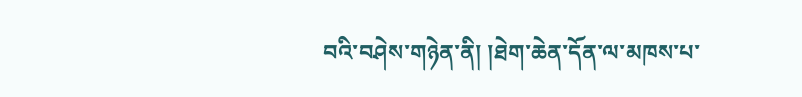བའི་བཤེས་གཉེན་ནི། །ཐེག་ཆེན་དོན་ལ་མཁས་པ་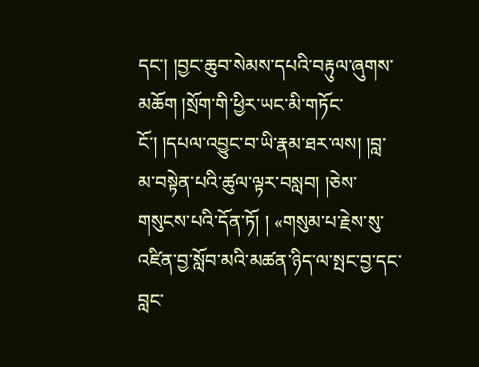དང་། །བྱང་ཆུབ་སེམས་དཔའི་བརྟུལ་ཞུགས་མཆོག །སྲོག་གི་ཕྱིར་ཡང་མི་གཏོང་ངོ་། །དཔལ་འབྱུང་བ་ཡི་རྣམ་ཐར་ལས། །བླ་མ་བསྟེན་པའི་ཚུལ་ལྟར་བསླབ། །ཅེས་གསུངས་པའི་དོན་ཏོ། ། «གསུམ་པ་རྗེས་སུ་འཛིན་བྱ་སློབ་མའི་མཚན་ཉིད་ལ་སྤང་བྱ་དང་བླང་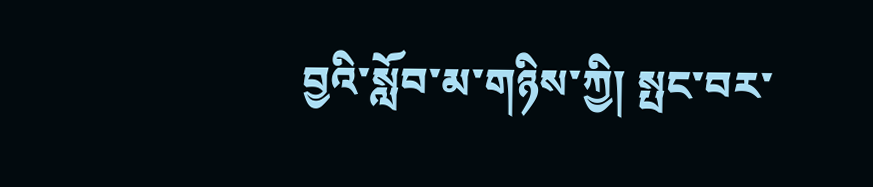བྱའི་སློབ་མ་གཉིས་ཀྱི། སྤང་བར་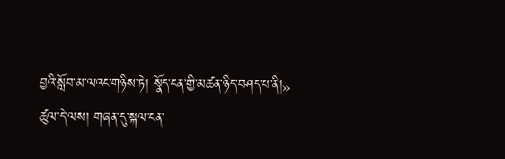བྱའི་སློབ་མ་ལའང་གཉིས་ཏེ། སྣོད་ངན་གྱི་མཚན་ཉིད་བཤད་པ་ནི།» ཚུལ་དེ་ལས། གཞན་དུ་སྐལ་ངན་